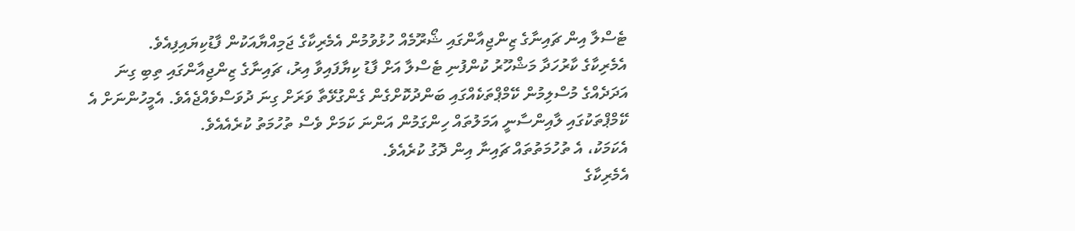ޓެސްލާ އިން ޗައިނާގެ ޒިންޖިއާންގައި ޝޯރޫމެއް ހުޅުވުމުން އެމެރިކާގެ ޖަމިއްޔާއަކުން ފާޑުކިޔައިފިއެވެ.
އެމެރިކާގެ ކާރުހަދާ މަޝްހޫރު ކުންފުނި ޓެސްލާ އަށް ފާޑު ކިޔާފައިވާ އިރު، ޗައިނާގެ ޒިންޖިއާންގައި ތިބި ގިނަ އަދަދެއްގެ މުސްލިމުން ކޭމްޕްތަކެއްގައި ބަންދުކޮށްގެން ގެންގުޅޭތާ ވަރަށް ގިނަ ދުވަސްވެއްޖެއެވެ. އެމީހުންނަށް އެ ކޭމްޕްތަކުގައި ލާއިންސާނީ އަމަލުތައް ހިންގަމުން އަންނަ ކަމަށް ވެސް ތުހުމަތު ކުރެއެއެވެ.
އެކަމަކު، އެ ތުހުމަތުތައް ޗައިނާ އިން ދޮގު ކުރެއެވެ.
އެމެރިކާގެ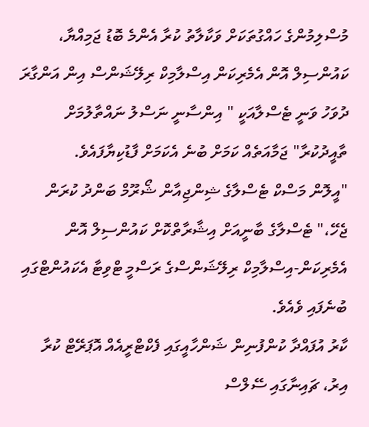މުސްލިމުންގެ ހައްގުތަކަށް ވަކާލާތު ކުރާ އެންމެ ބޮޑު ޖަމިއްޔާ، ކައުންސިލް އޮން އެމެރިކަން އިސްލާމިކް ރިލޭޝަންސް އިން އަންގާރަ ދުވަހު ވަނީ ޓެސްލާއަކީ " އިންސާނީ ނަސްލު ނައްތާލުމަށް ތާއީދުކުރާ" ޖަމާއަތެއް ކަމަށް ބުނެ އެކަމަށް ފާޑުކިޔާފައެވެ.
"އީލޮން މަސްކް ޓެސްލާގެ ޝިންޖިއާން ޝޯރޫމް ބަންދު ކުރަން ޖެހޭ،" ޓެސްލާގެ ބާނީއަށް އިޝާރާތްކޮށް ކައުންސިލް އޮން އެމެރިކަން-އިސްލާމިކް ރިލޭޝަންސްގެ ރަސްމީ ޓްވިޓާ އެކައުންޓްގައި ބުނެފައި ވެއެވެ.
ކާރު އުފައްދާ ކުންފުނިން ޝަންހާއީގައި ފެކްޓްރީއެއް އޮޕަރޭޓް ކުރާ އިރު، ޗައިނާގައި ސޭލްސް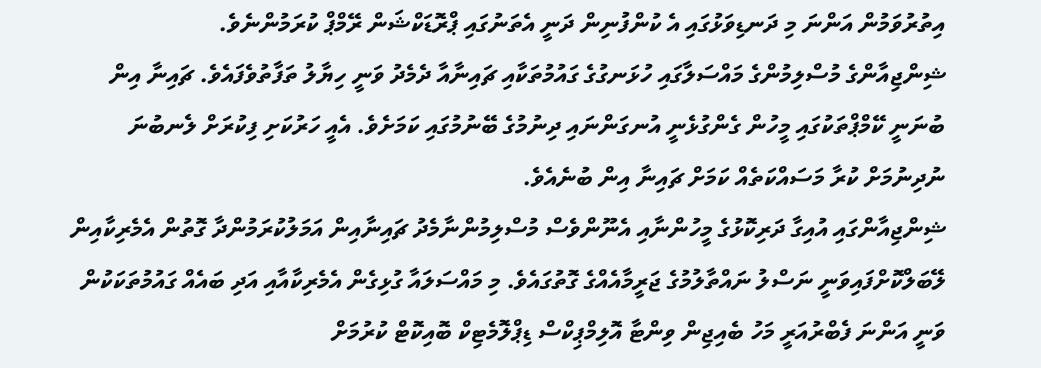އިތުރުވަމުން އަންނަ މި ދަނޑިވަޅުގައި އެ ކުންފުނިން ދަނީ އެތަނުގައި ޕްރޮޑަކްޝަން ރޭމްޕް ކުރަމުންނެވެ.
ޝިންޖިއާންގެ މުސްލިމުންގެ މައްސަލާގައި ހުޅަނގުގެ ގައުމުތަކާއި ޗައިނާއާ ދެމެދު ވަނީ ހިޔާލު ތަފާތުވެފައެވެ. ޗައިނާ އިން ބުނަނީ ކޭމްޕްތަކުގައި މީހުން ގެންގުޅެނީ އުނގަންނައި ދިނުމުގެ ބޭނުމުގައި ކަމަށެވެ. އެއީ ހަރުކަށި ފިކުރަށް ލެނބުނަ ނުދިނުމަށް ކުރާ މަސައްކަތެއް ކަމަށް ޗައިނާ އިން ބުނެއެވެ.
ޝިންޖިއާންގައި އުއިގާ ދަރިކޮޅުގެ މީހުންނާއި އެނޫންވެސް މުސްލިމުންނާމެދު ޗައިނާއިން އަމަލުކުރަމުންދާ ގޮތުން އެމެރިކާއިން ލޭބަލްކޮށްފައިވަނީ ނަސްލު ނައްތާލުމުގެ ޖަރީމާއެއްގެ ގޮތުގައެވެ. މި މައްސަލައާ ގުޅިގެން އެމެރިކާއާއި އަދި ބައެއް ގައުމުތަކަކުން ވަނީ އަންނަ ފެބްރުއަރީ މަހު ބެއިޖިން ވިންޓާ އޮލިމްޕިކްސް ޑިޕްލޮމެޓިކް ބޮއިކޮޓް ކުރުމަށް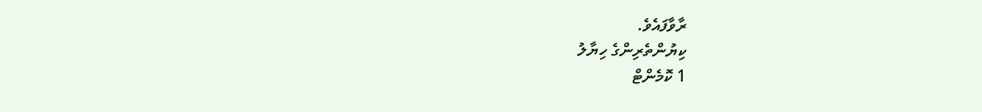ރާވާފައެވެ.
ކިޔުންތެރިންގެ ހިޔާލު
1 ކޮމެންޓް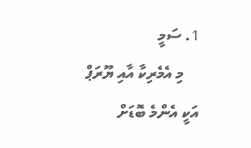1. ސަމީ
    މި އެމެރިކާ އާއި ޔޫރަޕް އަކީ އެންމެ ބޮޑަށް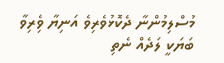މުސްލިމުންނާ ދެކޮޅުވެރިވެ އަނިޔާ ވެިރިވާ ބަޔަކީ ލަދެއް ނެތި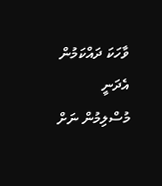ވާހަކަ ދައްކަމުން އެދަނީ މުސްލިމުން ނަށް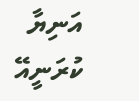އަނިޔާ ކުރަނީއޭ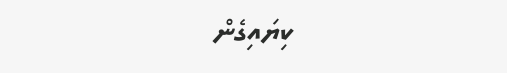ކިޔައިގެން